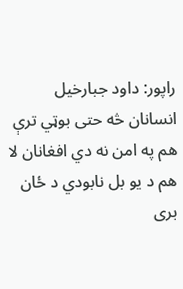راپور: داود جبارخیل
انسانان څه حتى بوټي ترې هم په امن نه دي افغانان لا هم د يو بل نابودي د ځان بری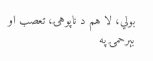بولي، لا هم د ناپوهۍ، تعصب او بېرحمۍ په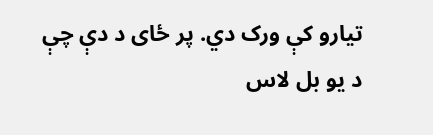تيارو کې ورک دي. پر ځای د دې چې د يو بل لاس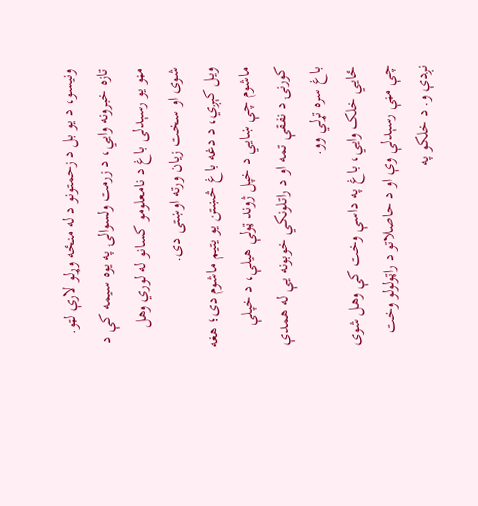ونيسو، د يو بل د زحمتونو د له منځه وړلو لارې لټو.
تازه خبرونه وايي، د زرمت ولسوالۍ په يوه سيمه کې د مڼو يو رسېدلی باغ د نامعلومو کسانو له لوري وهل شوی او سخت زيان ورته اوښتی دی.
ويل کېږي، د دغه باغ څښتن يو يتيم ماشوم دی؛ هغه ماشوم چې ښايي د خپل ژوند ټولې هيلې، د خپلې کورنۍ د نفقې تمه او د راتلونکي خوبونه يې له همدې باغ سره تړلي وو.
ځايي خلک وايي، باغ په داسې وخت کې وهل شوی چې مڼې رسېدلې وې او د حاصلاتو د راټولولو وخت نږدې و. د خلکو په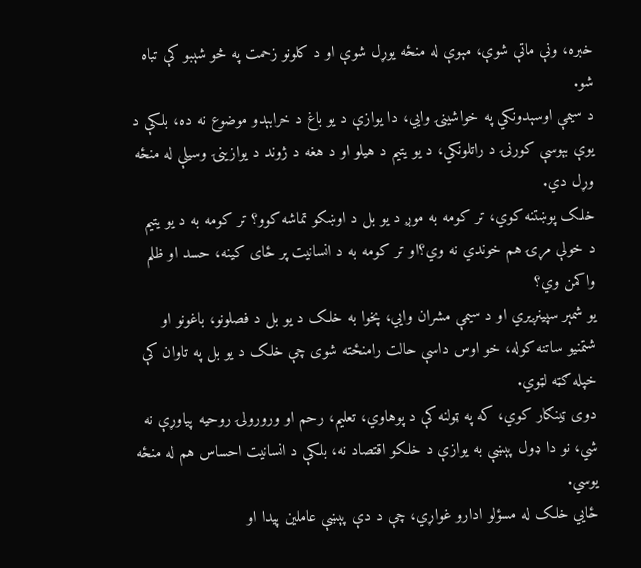خبره، ونې ماتې شوې، مېوې له منځه يوړل شوې او د کلونو زحمت په څو شېبو کې تباه شو.
د سيمې اوسېدونکي په خواشينۍ وايي، دا يوازې د يو باغ د خرابېدو موضوع نه ده، بلکې د يوې بېوسې کورنۍ د راتلونکي، د يو يتيم د هيلو او د هغه د ژوند د يوازينۍ وسيلې له منځه وړل دي.
خلک پوښتنه کوي، تر کومه به موږ د يو بل د اوښکو تماشه کوو؟ تر کومه به د يو يتيم د خولې مړۍ هم خوندي نه وي؟او تر کومه به د انسانيت پر ځای کينه، حسد او ظلم واکمن وي؟
يو شمېر سپينږيري او د سيمې مشران وايي، پخوا به خلک د يو بل د فصلونو، باغونو او شتمنيو ساتنه کوله، خو اوس داسې حالت رامنځته شوی چې خلک د يو بل په تاوان کې خپله ګټه لټوي.
دوی ټينګار کوي، که په ټولنه کې د پوهاوي، تعليم، رحم او ورورولۍ روحيه پياوړې نه شي، نو دا ډول پېښې به يوازې د خلکو اقتصاد نه، بلکې د انسانيت احساس هم له منځه يوسي.
ځايي خلک له مسؤلو ادارو غواړي، چې د دې پېښې عاملين پيدا او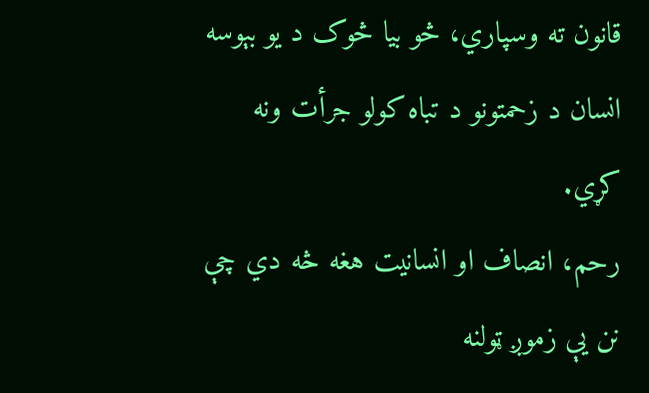قانون ته وسپاري، څو بيا څوک د يو بېوسه انسان د زحمتونو د تباه کولو جرأت ونه کړي.
رحم، انصاف او انسانيت هغه څه دي چې نن يې زموږ ټولنه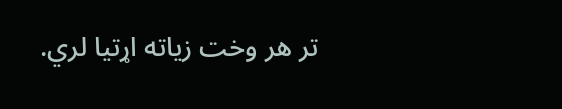تر هر وخت زياته اړتيا لري.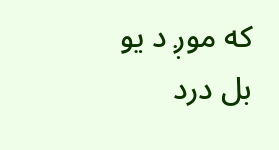که موږ د يو بل درد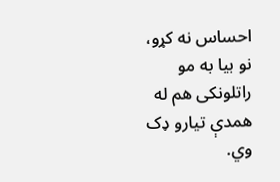احساس نه کړو، نو بيا به مو راتلونکی هم له همدې تيارو ډک وي.